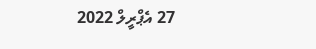27 އެޕްރީލް 2022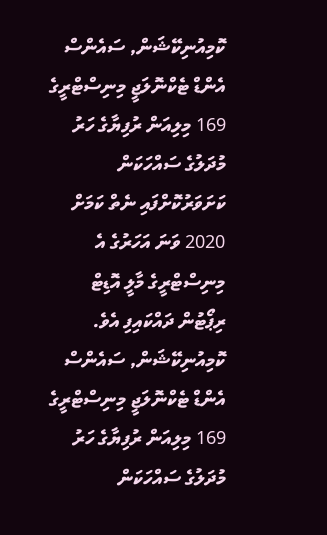ކޮމިއުނިކޭޝަން, ސައެންސް އެންޑް ޓެކްނޮލަޖީ މިނިސްޓްރީގެ 169 މިލިއަން ރުފިޔާގެ ހަރު މުދަލުގެ ސައްހަކަން ކަށަވަރުކޮށްފައި ނެތް ކަމަށް 2020 ވަނަ އަހަރުގެ އެ މިނިސްޓްރީގެ މާލީ އޮޑިޓް ރިޕޯޓުން ދައްކައިފި އެވެ.
ކޮމިއުނިކޭޝަން, ސައެންސް އެންޑް ޓެކްނޮލަޖީ މިނިސްޓްރީގެ 169 މިލިއަން ރުފިޔާގެ ހަރު މުދަލުގެ ސައްހަކަން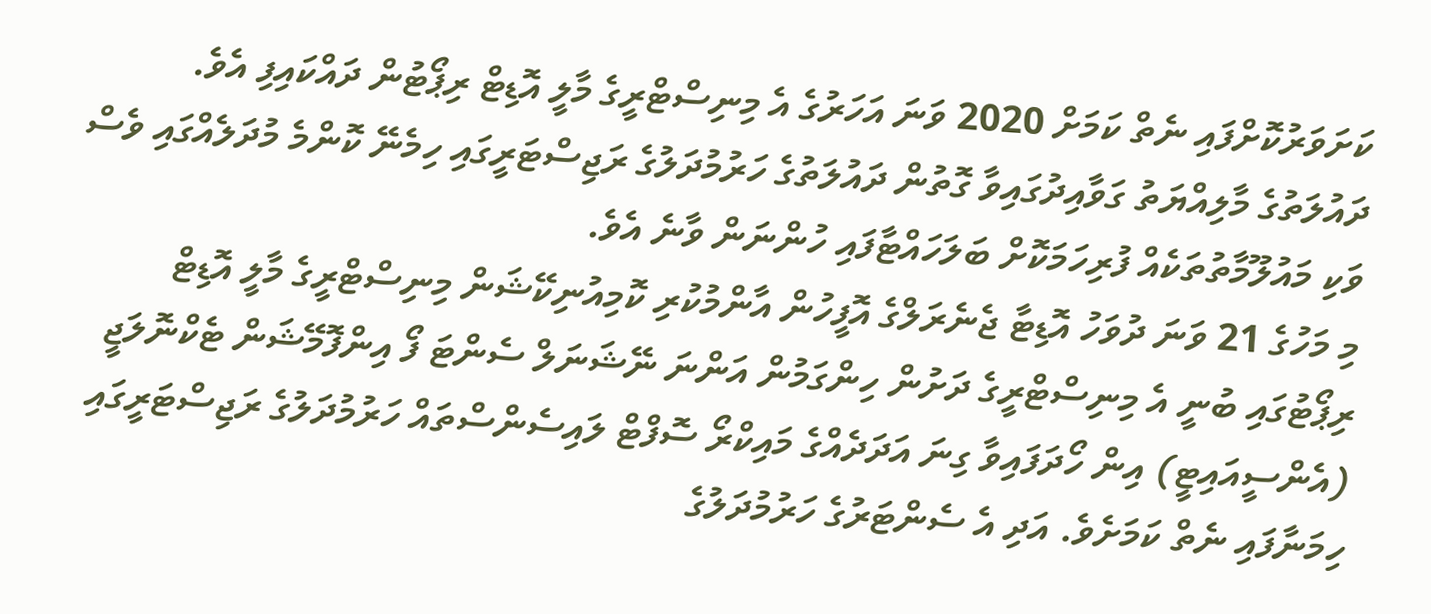ކަށަވަރުކޮށްފައި ނެތް ކަމަށް 2020 ވަނަ އަހަރުގެ އެ މިނިސްޓްރީގެ މާލީ އޮޑިޓް ރިޕޯޓުން ދައްކައިފި އެވެ.
ދައުލަތުގެ މާލިއްޔަތު ގަވާއިދުގައިވާ ގޮތުން ދައުލަތުގެ ހަރުމުދަލުގެ ރަޖިސްޓަރީގައި ހިމެނޭ ކޮންމެ މުދަލެއްގައި ވެސް ވަކި މައުލޫމާތުތަކެއް ފުރިހަމަކޮށް ބަލަހައްޓާފައި ހުންނަން ވާނެ އެވެ.
މި މަހުގެ 21 ވަނަ ދުވަހު އޮޑިޓާ ޖެނެރަލްގެ އޮފީހުން އާންމުކުރި ކޮމިއުނިކޭޝަން މިނިސްޓްރީގެ މާލީ އޮޑިޓް ރިޕޯޓުގައި ބުނީ އެ މިނިސްޓްރީގެ ދަށުން ހިންގަމުން އަންނަ ނޭޝަނަލް ސެންޓަ ފޯ އިންފޮމޭޝަން ޓެކްނޮލަޖީ (އެންސީއައިޓީ) އިން ހޯދަފައިވާ ގިނަ އަދަދެއްގެ މައިކްރޯ ސޮފްޓް ލައިސެންސްތައް ހަރުމުދަލުގެ ރަޖިސްޓަރީގައި ހިމަނާފައި ނެތް ކަމަށެވެ. އަދި އެ ސެންޓަރުގެ ހަރުމުދަލުގެ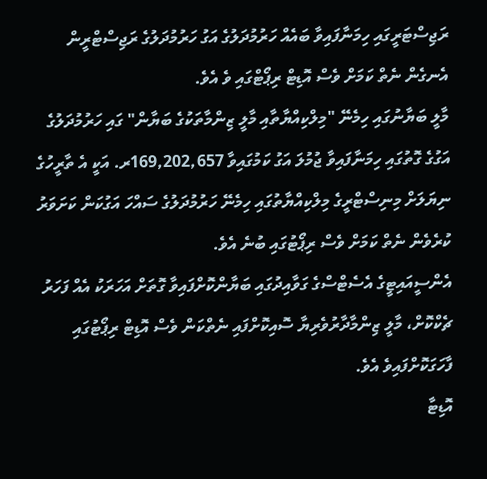ރަޖިސްޓަރީގައި ހިމަނާފައިވާ ބައެއް ހަރުމުދަލުގެ އަގު ހަރުމުދަލުގެ ރަޖިސްޓްރީން އެނގެން ނެތް ކަމަށް ވެސް އޮޑިޓް ރިޕޯޓްގައި ވެ އެވެ.
މާލީ ބަޔާނުގައި ހިމެނޭ "މިލްކިއްޔާތާއި މާލީ ޒިންމާތަކުގެ ބަޔާން" ގައި ހަރުމުދަލުގެ އަގުގެ ގޮތުގައި ހިމަނާފައިވާ ޖުމުލަ އަގު ކަމުގައިވާ 169,202,657ރ. އަކީ އެ ތާރީހުގެ ނިޔަލަށް މިނިސްޓްރީގެ މިލްކިއްޔާތުގައި ހިމެނޭ ހަރުމުދަލުގެ ސައްހަ އަގުކަން ކަށަވަރު ކުރެވެން ނެތް ކަމަށް ވެސް ރިޕޯޓުގައި ބުނެ އެވެ.
އެންސީއައިޓީގެ އެސެޓްސްގެ ގަވާއިދުގައި ބަޔާންކޮށްފައިވާ ގޮތަށް އަހަރަކު އެއް ފަހަރު ޗެކްކޮށް، މާލީ ޒިންމާދާރުވެރިޔާ ސޮއިކޮށްފައި ނެތްކަން ވެސް އޮޑިޓް ރިޕޯޓުގައި ފާހަގަކޮށްފައިވެ އެވެ.
އޮޑިޓާ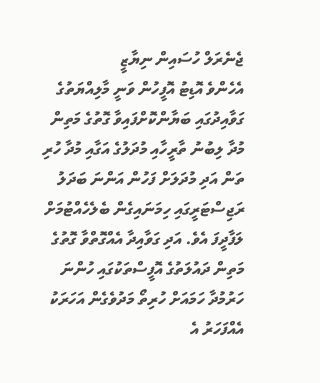ޖެނެރަލް ހުސައިން ނިޔާޒީ
އެހެންވެ އޮޑިޓު އޮފީހުން ވަނީ މާލިއްޔަތުގެ ގަވާއިދުގައި ބަޔާންކޮށްފައިވާ ގޮތުގެ މަތިން މުދާ ލިބުނު ތާރީހާއި މުދަލުގެ އަގާއި މުދާ ހުރި ތަން އަދި މުދަލަށް ފަހުން އަންނަ ބަދަލު ރަޖިސްޓަރީގައި ހިމަނައިގެން ބެލެހެއްޓުމަށް ލަފާދީފަ އެވެ. އަދި ގަވާއިދާ އެއްގޮތްވާ ގޮތުގެ މަތިން ދައުލަތުގެ އޮފީސްތަކުގައި ހުންނަ ހަރުމުދާ ހަމައަށް ހުރިތޯ މަދުވެގެން އަހަރަކު އެއްފަހަރު އެ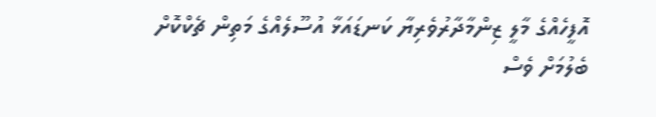އޮފީހެއްގެ މާލީ ޒިންމާދާރުވެރިޔާ ކަނޑައަޅާ އުސޫލެއްގެ މަތިން ޗެކްކޮށް ބެލުމަށް ވެސް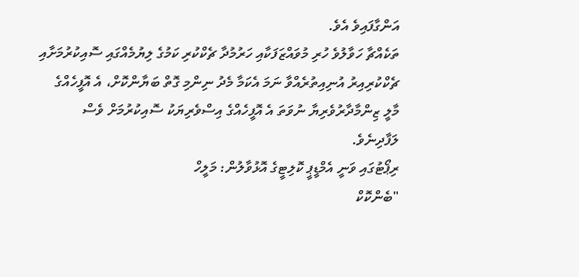އަންގާފައިވެ އެވެ.
ތަކެއްޗާ ހަވާލުވެ ހުރި މުވައްޒަފަކާއި ހަރުމުދާ ޗެކްކުރި ކަމުގެ ލިޔުމެއްގައި ސޮއިކުރުމަށާއި ޗެކްކުރިއިރު އުނިއިތުރެއްވާ ނަމަ އެކަމާ މެދު ނިންމި ގޮތް ބަޔާންކޮށް، އެ އޮފީހެއްގެ މާލީ ޒިންމާދާރުވެރިޔާ ނުވަތަ އެ އޮފީހެއްގެ އިސްވެރިޔަކު ސޮއިކުރުމަށް ވެސް ލަފާދިނެވެ.
ރިޕޯޓުގައި ވަނީ އެމްޑީޕީ ކޮލިޓީގެ އޮޅުވާލުން: މަލީހް
"ބެންކޮކް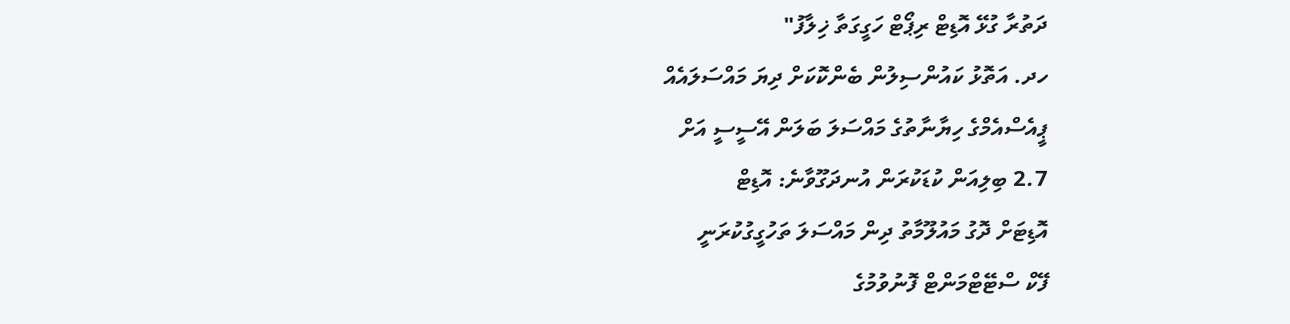ދަތުރާ ގުޅޭ އޮޑިޓް ރިޕޯޓް ހަގީގަތާ ޚިލާފު"
ހދ. އަތޮޅު ކައުންސިލުން ބެންކޮކަށް ދިޔަ މައްސަލައެއް
ޕީއެސްއެމްގެ ހިޔާނާތުގެ މައްސަލަ ބަލަން އޭސީސީ އަށް
2.7 ބިލިއަން ކުޑަކުރަން އުނދަގޫވާނެ: އޮޑިޓް
އޮޑިޓަށް ދޮގު މައުލޫމާތު ދިން މައްސަލަ ތަހުގީގުކުރަނީ
ފޭކް ސްޓޭޓްމަންޓް ފޮނުވުމުގެ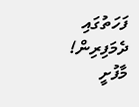ފަހަތުގައި ދެމަފިރިން!
މާފުށީ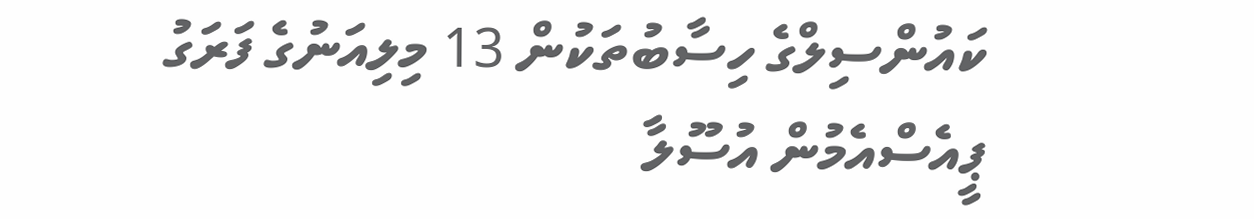ކައުންސިލްގެ ހިސާބުތަކުން 13 މިލިއަނުގެ ފަރަގު
ޕީއެސްއެމުން އުސޫލާ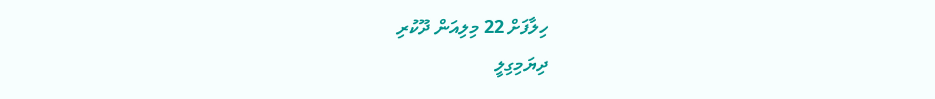ހިލާފަށް 22 މިލިއަން ދޫކުރި
ދިޔަމިގިލީ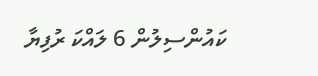ކައުންސިލުން 6 ލައްކަ ރުފިޔާ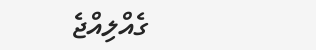ގެއްލިއްޖެ